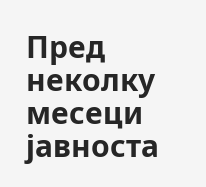Пред неколку месеци јавноста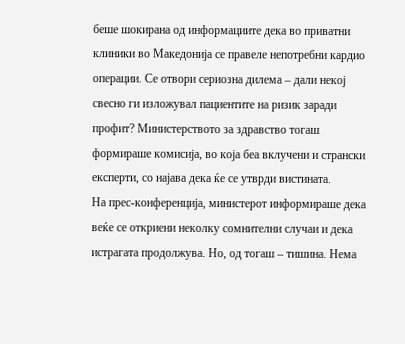беше шокирана од информациите дека во приватни клиники во Македонија се правеле непотребни кардио операции. Се отвори сериозна дилема – дали некој свесно ги изложувал пациентите на ризик заради профит? Министерството за здравство тогаш формираше комисија, во која беа вклучени и странски експерти, со најава дека ќе се утврди вистината.
На прес-конференција, министерот информираше дека веќе се откриени неколку сомнителни случаи и дека истрагата продолжува. Но, од тогаш – тишина. Нема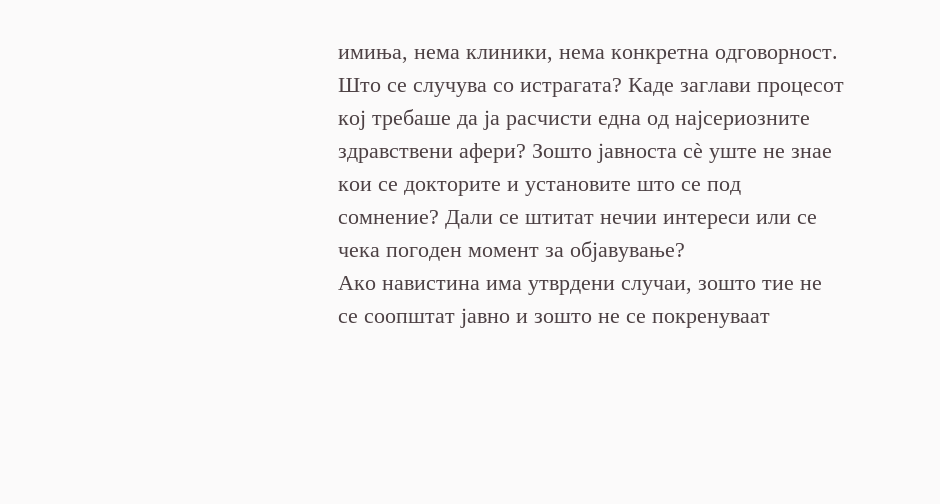имиња, нема клиники, нема конкретна одговорност.
Што се случува со истрагата? Каде заглави процесот кој требаше да ја расчисти една од најсериозните здравствени афери? Зошто јавноста сè уште не знае кои се докторите и установите што се под сомнение? Дали се штитат нечии интереси или се чека погоден момент за објавување?
Ако навистина има утврдени случаи, зошто тие не се соопштат јавно и зошто не се покренуваат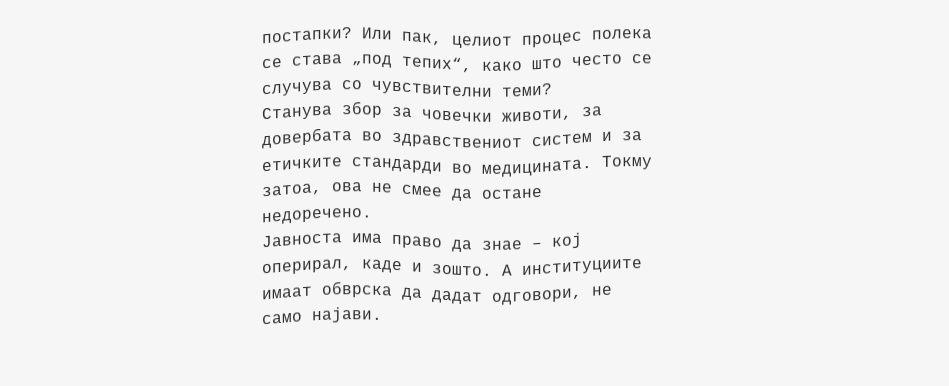постапки? Или пак, целиот процес полека се става „под тепих“, како што често се случува со чувствителни теми?
Станува збор за човечки животи, за довербата во здравствениот систем и за етичките стандарди во медицината. Токму затоа, ова не смее да остане недоречено.
Јавноста има право да знае – кој оперирал, каде и зошто. А институциите имаат обврска да дадат одговори, не само најави.